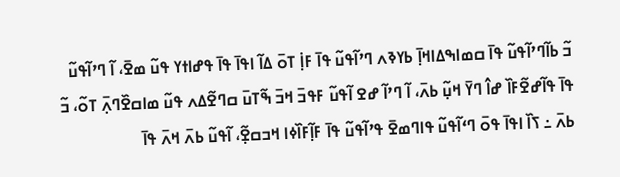ߏ߬ ߕߊ߬ߣߴߊ߬ߟߎ߬ ߟߊ߫ ߛߘߊߒߡߊߞߊ߲߫ ߕߌߢߍ ߣߴߊ߬ߟߎ߬ ߟߊ߫ ߓߊ߲߭ ߠߋ߫ ߡߊ߬ ߊߟߊ߫ ߟߊ߫ ߟߝߊߙߌ ߟߎ߬ ߘߐ߫، ߊ߬ ߣߴߊ߬ߟߎ߬ ߟߊ߫ ߟߊ߬ߝߐ߬ߓߊ߰ ߝߊ߮ ߣߌ߫ ߞߎ߲߬ ߕߍ߫، ߊ߬ ߣߴߊ߬ ߝߐ ߊ߬ߟߎ߬ ߓߟߏ߫ ߞߏ߫ ߒ߬ߠߎ߫ ߛߣߐ߬ߡߍ ߟߎ߬ ߘߊߛߐ߰ߣߍ߲߫ ߠߋ߬، ߏ߬ ߕߍ߫ ߸ ߖߊ߰ ߊߟߊ߫ ߟߋ߫ ߣߵߊ߬ߟߎ߬ ߟߊߣߘߐ߫ ߟߴߊ߬ߟߎ߬ ߟߊ߫ ߓߊ߲߬ߓߊ߰ߦߊ ߞߏߛߐ߲߬، ߊ߬ߟߎ߬ ߕߍ߫ ߞߍ߫ ߟߊ߫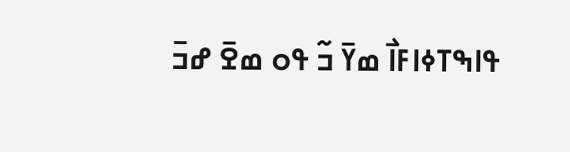ߟߊߒߠߦߊߓߊ߯ ߘߌ߫ ߏ߬ ߟߋ ߘߐ߫ ߝߏ߫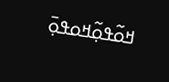ߞߋ߬ߟߋ߲߬ߞߋߟߋ߲߫